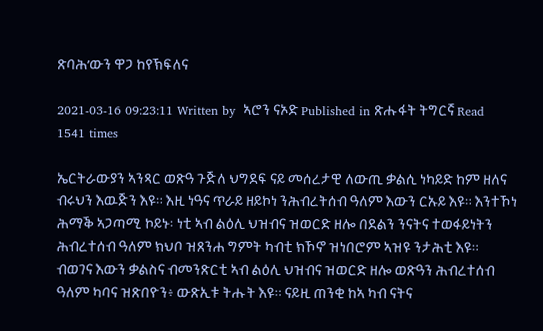ጽባሕ’ውን ዋጋ ከየኽፍለና

2021-03-16 09:23:11 Written by  ኣሮን ናኦድ Published in ጽሑፋት ትግርኛ Read 1541 times

ኤርትራውያን ኣንጻር ወጽዓ ጉጅለ ህግደፍ ናይ መሰረታዊ ለውጢ ቃልሲ ነካይድ ከም ዘለና ብሩህን እዉጅን እዩ። እዚ ነዓና ጥራይ ዘይኮነ ንሕብረትሰብ ዓለም እውን ርኡይ እዩ። እንተኾነ ሕማቕ ኣጋጣሚ ኮይኑ፡ ነቲ ኣብ ልዕሊ ህዝብና ዝወርድ ዘሎ በደልን ንናትና ተወፋይነትን ሕብረተሰብ ዓለም ክህቦ ዝጸንሐ ግምት ካብቲ ክኾኖ ዝነበሮም ኣዝዩ ንታሕቲ እዩ። ብወገና እውን ቃልስና ብመንጽርቲ ኣብ ልዕሊ ህዝብና ዝወርድ ዘሎ ወጽዓን ሕብረተሰብ ዓለም ካባና ዝጽበዮን፥ ውጽኢቱ ትሑት እዩ። ናይዚ ጠንቂ ከኣ ካብ ናትና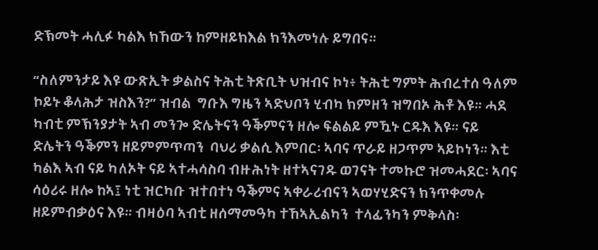ድኽመት ሓሊፉ ካልእ ክኸውን ከምዘይክእል ክንእመነሉ ይግበና።

“ስለምንታይ እዩ ውጽኢት ቃልስና ትሕቲ ትጽቢት ህዝብና ኮነ፥ ትሕቲ ግምት ሕብረተሰ ዓለም ኮይኑ ቆላሕታ ዝስእን?” ዝብል  ግቡእ ግዜን ኣድህቦን ሂብካ ክምዘን ዝግበኦ ሕቶ እዩ። ሓደ ካብቲ ምኽንያታት ኣብ መንጐ ድሌትናን ዓቕምናን ዘሎ ፍልልይ ምዃኑ ርዱእ እዩ። ናይ ድሌትን ዓቕምን ዘይምምጥጣን  ባህሪ ቃልሲ እምበር፡ ኣባና ጥራይ ዘጋጥም ኣይኮነን። እቲ ካልእ ኣብ ናይ ካለኦት ናይ ኣተሓሳስባ ብዙሕነት ዘተኣናገዱ ወገናት ተመኩሮ ዝመሓደር፡ ኣባና  ሳዕሪሩ ዘሎ ከኣ፤ ነቲ ዝርካቡ ዝተበተነ ዓቕምና ኣቀራሪብናን ኣወሃሂድናን ክንጥቀመሉ ዘይምብቃዕና እዩ። ብዛዕባ ኣብቲ ዘሰማመዓካ ተኸኣኢልካን  ተላፊንካን ምቅላስ፡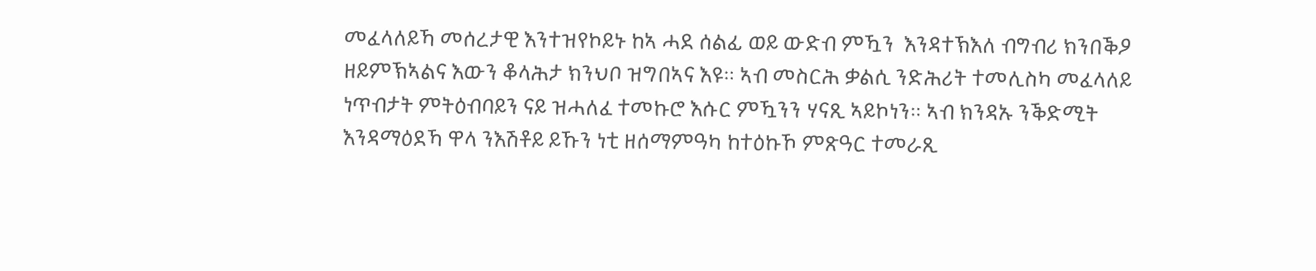መፈላለይኻ መሰረታዊ እንተዝየኮይኑ ከኣ ሓደ ሰልፊ ወይ ውድብ ምዃን  እንዳተኽእለ ብግብሪ ክንበቕዖ ዘይምኽኣልና እውን ቆላሕታ ክንህቦ ዝግበኣና እዩ። ኣብ መስርሕ ቃልሲ ንድሕሪት ተመሊስካ መፈላለይ ነጥብታት ምትዕብባይን ናይ ዝሓለፈ ተመኩሮ እሱር ምዃንን ሃናጺ ኣይኮነን። ኣብ ክንዳኡ ንቕድሚት እንዳማዕደኻ ዋላ ንእሽቶይ ይኹን ነቲ ዘሰማምዓካ ከተዕኩኾ ምጽዓር ተመራጺ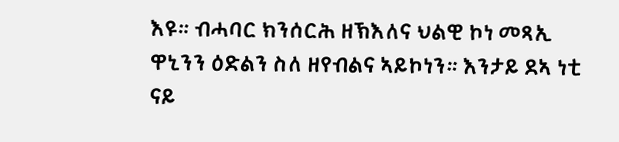እዩ። ብሓባር ክንሰርሕ ዘኽእለና ህልዊ ኮነ መጻኢ ዋኒንን ዕድልን ስለ ዘየብልና ኣይኮነን። እንታይ ደኣ ነቲ ናይ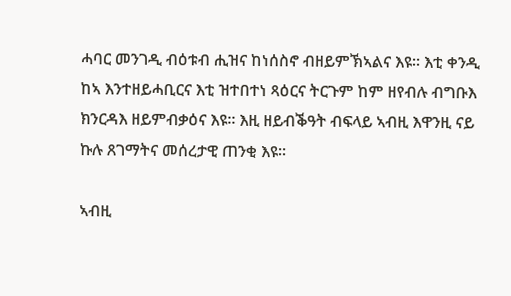ሓባር መንገዲ ብዕቱብ ሒዝና ከነሰስኖ ብዘይምኽኣልና እዩ። እቲ ቀንዲ ከኣ እንተዘይሓቢርና እቲ ዝተበተነ ጻዕርና ትርጉም ከም ዘየብሉ ብግቡእ ክንርዳእ ዘይምብቃዕና እዩ። እዚ ዘይብቕዓት ብፍላይ ኣብዚ እዋንዚ ናይ ኩሉ ጸገማትና መሰረታዊ ጠንቂ እዩ።

ኣብዚ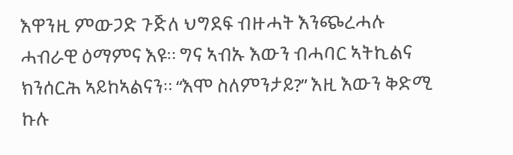እዋንዚ ምውጋድ ጉጅለ ህግደፍ ብዙሓት እንጭረሓሉ ሓብራዊ ዕማምና እዩ። ግና ኣብኡ እውን ብሓባር ኣትኪልና ክንሰርሕ ኣይከኣልናን። “እሞ ስለምንታይ?” እዚ እውን ቅድሚ ኩሉ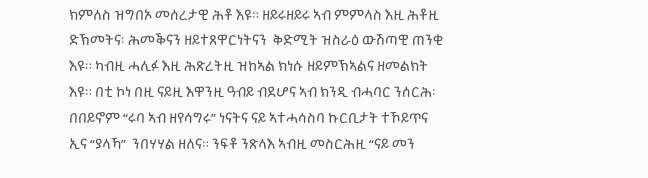ክምለስ ዝግበኦ መሰረታዊ ሕቶ እዩ። ዘይሩዘይሩ ኣብ ምምላስ እዚ ሕቶዚ ድኽመትና፡ ሕመቕናን ዘይተጸዋርነትናን  ቅድሚት ዝስራዕ ውሽጣዊ ጠንቂ እዩ። ካብዚ ሓሊፉ እዚ ሕጽረትዚ ዝከኣል ክነሱ ዘይምኽኣልና ዘመልክት እዩ። በቲ ኮነ በዚ ናይዚ እዋንዚ ዓብይ ብደሆና ኣብ ክንዲ ብሓባር ንሰርሕ፡ በበይኖም “ሩባ ኣብ ዘየሳግሩ” ነናትና ናይ ኣተሓሳስባ ኩርቢታት ተኾይጥና ኢና “ያላኻ”  ንበሃሃል ዘለና። ንፍቶ ንጽላእ ኣብዚ መስርሕዚ “ናይ መን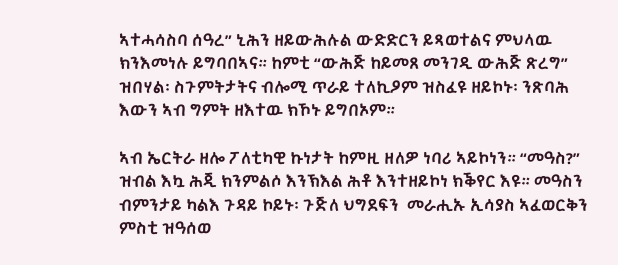ኣተሓሳስባ ሰዓረ” ኒሕን ዘይውሕሉል ውድድርን ይጻወተልና ምህላዉ ክንእመነሉ ይግባበኣና። ከምቲ “ውሕጅ ከይመጸ መንገዲ ውሕጅ ጽረግ”  ዝበሃል፡ ስጉምትታትና ብሎሚ ጥራይ ተለኪዖም ዝስፈዩ ዘይኮኑ፡ ንጽባሕ እውን ኣብ ግምት ዘእተዉ ክኾኑ ይግበኦም።

ኣብ ኤርትራ ዘሎ ፖለቲካዊ ኩነታት ከምዚ ዘለዎ ነባሪ ኣይኮነን። “መዓስ?” ዝብል እኳ ሕጂ ክንምልሶ እንኽእል ሕቶ እንተዘይኮነ ክቕየር እዩ። መዓስን ብምንታይ ካልእ ጉዳይ ኮይኑ፡ ጉጅለ ህግደፍን  መራሒኡ ኢሳያስ ኣፈወርቅን ምስቲ ዝዓሰወ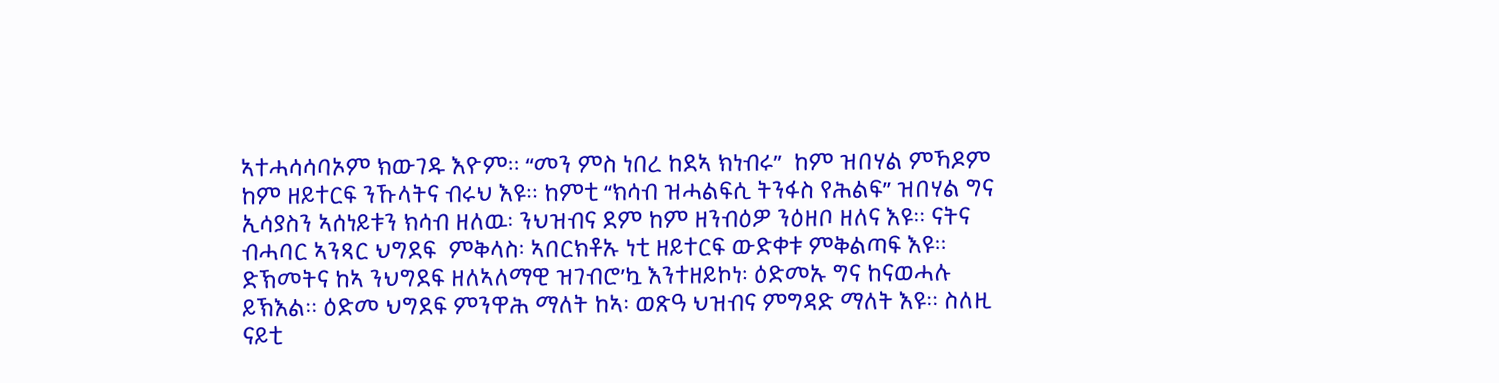ኣተሓሳሳባኦም ክውገዱ እዮም። “መን ምስ ነበረ ከደኣ ክነብሩ”  ከም ዝበሃል ምኻዶም ከም ዘይተርፍ ንኹላትና ብሩህ እዩ። ከምቲ “ክሳብ ዝሓልፍሲ ትንፋስ የሕልፍ” ዝበሃል ግና ኢሳያስን ኣሰነይቱን ክሳብ ዘለዉ፡ ንህዝብና ደም ከም ዘንብዕዎ ንዕዘቦ ዘለና እዩ። ናትና ብሓባር ኣንጻር ህግደፍ  ምቅላስ፡ ኣበርክቶኡ ነቲ ዘይተርፍ ውድቀቱ ምቅልጣፍ እዩ። ድኽመትና ከኣ ንህግደፍ ዘለኣለማዊ ዝገብሮ’ኳ እንተዘይኮነ፡ ዕድመኡ ግና ከናወሓሉ ይኽእል። ዕድመ ህግደፍ ምንዋሕ ማለት ከኣ፡ ወጽዓ ህዝብና ምግዳድ ማለት እዩ። ስለዚ ናይቲ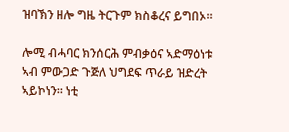ዝባኽን ዘሎ ግዜ ትርጉም ክስቆረና ይግበኦ።

ሎሚ ብሓባር ክንሰርሕ ምብቃዕና ኣድማዕነቱ ኣብ ምውጋድ ጉጅለ ህግደፍ ጥራይ ዝድረት ኣይኮነን። ነቲ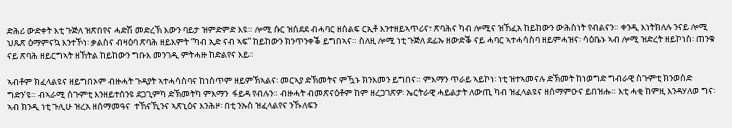ድሕሪ ውድቀት እቲ ጉጅለ ዝጽበየና ሓድሽ መድረኽ እውን ባይታ ዝምድምድ እዩ። ሎሚ ሱር ዝሰደደ ብሓባር ዘሰልፍ ርኢቶ እንተዘይኣጥሪና፣ ጽባሕና ካብ ሎሚና ዝኸፈአ ከይከውን ውሕስነት የብልናን። ቀንዲ እነትክለሉ ንናይ ሎሚ ህጹጽ ዕማምናኳ እንተኾነ፡ ቃልስና ብዛዕባ ጽባሕ ዘይእምት “ካብ ኢድ ናብ ኣፍ” ከይከውን ክንጥንቀቕ ይግበኣና። ስለዚ ሎሚ ነቲ ጉጅለ ደፊኡ ዘውድቕ ናይ ሓባር ኣተሓሳስባ ዘይምሓዝና፡ ሳዕቤኑ ኣብ ሎሚ ዝድረት ዘይኮነስ፡ ጠንቁ ናይ ጽባሕ ዘይርግኣት ዘኸትል ከይከውን ግቡእ መንገዲ ምትሓዙ ከድልየና እይ።

ኣብቶም ክፈላልዩና ዘይግበኦም ብዙሓት ጉዳያት ኣተሓሳስባና ከነስጥም ዘይምኽኣልና፡ መርኣያ ድኽመትና ምዃኑ ክንእመን ይግበና። ምእማን ጥራይ ኣይኮነ፡ ነቲ ዝተኣመናሉ ድኽመት ከነወግድ ግብራዊ ስጉምቲ ክንወስድ ግድን’ዩ። ብኣራሚ ስጉምቲ እንዘይተሰንዩ ደጋጊምካ ድኽመትካ ምእማን  ፋይዳ የብሉን። ብዙሓት ብመጽናዕቶም ከም ዘረጋገጽዎ፡ ኤርትራዊ ሓይልታት ለውጢ ካብ ዝፈላልዩና ዘሰማምዑና ይበዝሑ። እቲ ሓቂ ከምዚ እንዳሃለወ ግና፡ ኣብ ክንዲ ነቲ ጉሊሁ ዝረአ ዘሰማመዓና  ተኸናኺንና ኣጽኒዕና እንሕዞ፡ በቲ ንኡስ ዝፈላልየና ንኹለፍን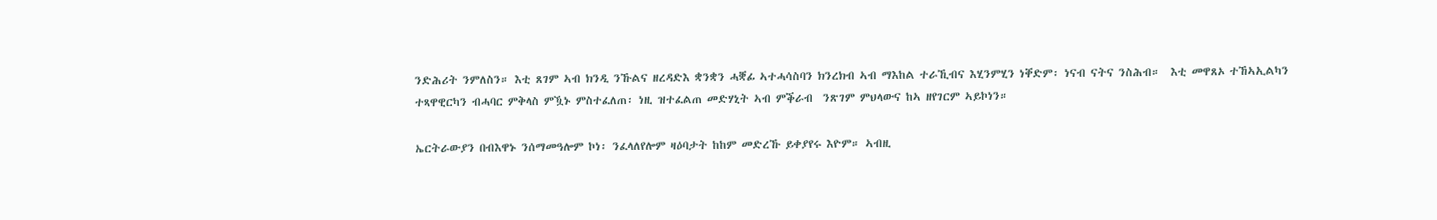ንድሕሪት ንምለስን። እቲ ጸገም ኣብ ክንዲ ንኹልና ዘረዳድእ ቋንቋን ሓቛፊ ኣተሓሳስባን ክንረክብ ኣብ ማእከል ተራኺብና እሂንምሂን ነቐድም፡ ነናብ ናትና ንስሕብ።  እቲ መዋጸኦ ተኸኣኢልካን ተጻዋዊርካን ብሓባር ምቅላስ ምዃኑ ምስተፈለጠ፡ ነዚ ዝተፈልጠ መድሃኒት ኣብ ምቕራብ  ንጽገም ምህላውና ከኣ ዘየገርም ኣይኮነን።

ኤርትራውያን በብእዋኑ ንሰማመዓሎም ኮነ፡ ንፈላለየሎም ዛዕባታት ከከም መድረኹ ይቀያየሩ እዮም። ኣብዚ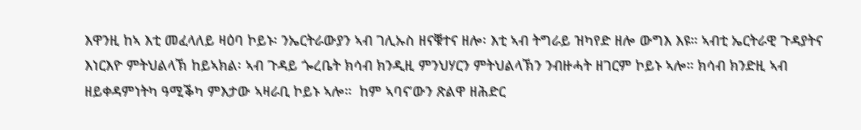እዋንዚ ከኣ እቲ መፈላለይ ዛዕባ ኮይኑ፡ ንኤርትራውያን ኣብ ገሊኡስ ዘናቑተና ዘሎ፡ እቲ ኣብ ትግራይ ዝካየድ ዘሎ ውግእ እዩ። ኣብቲ ኤርትራዊ ጉዳያትና እነርእዮ ምትህልላኽ ከይኣክል፡ ኣብ ጉዳይ ጐረቤት ክሳብ ክንዲዚ ምንህሃርን ምትህልላኽን ንብዙሓት ዘገርም ኮይኑ ኣሎ። ክሳብ ክንድዚ ኣብ ዘይቀዳምነትካ ዓሚቕካ ምእታው ኣዛራቢ ኮይኑ ኣሎ።  ከም ኣባና’ውን ጽልዋ ዘሕድር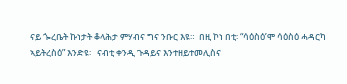ናይ ጐረቤት ኩነታት ቆላሕታ ምሃብና ግና ንቡር እዩ።  በዚ ኮነ በቲ፡ “ሳዕስዕ’ሞ ሳዕስዕ ሓዳርካ ኣይትረስዕ” እንድዩ፡   ናብቲ ቀንዲ ጉዳይና እንተዘይተመሊስና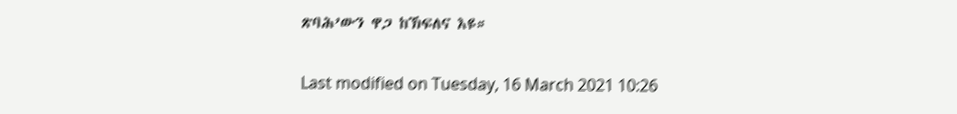ጽባሕ’ውን ዋጋ ከኽፍለና እዩ።

Last modified on Tuesday, 16 March 2021 10:26